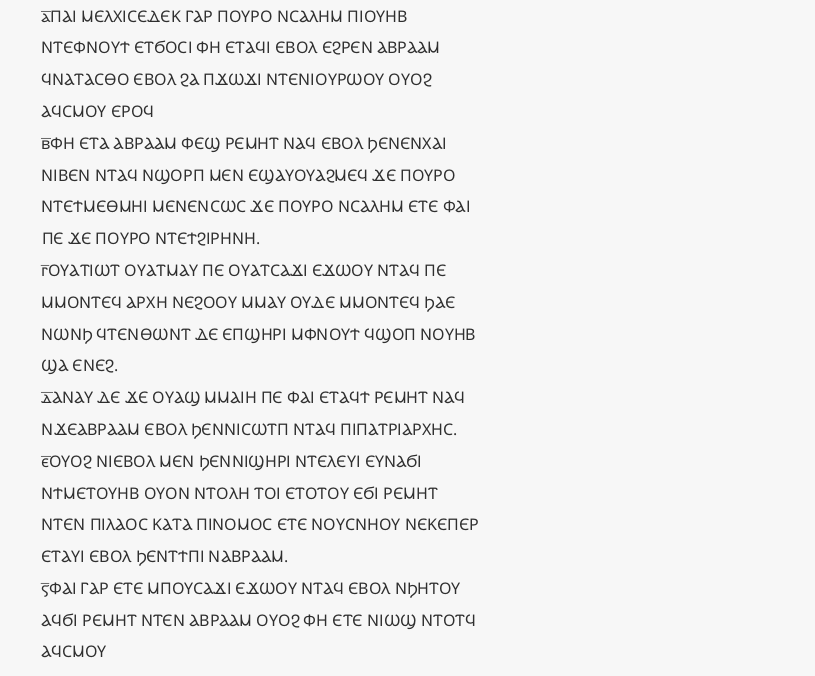ⲁ̅ⲠⲀⲒ ⲘⲈⲖⲬⲒⲤⲈⲆⲈⲔ ⲄⲀⲢ ⲠⲞⲨⲢⲞ ⲚⲤⲀⲖⲎⲘ ⲠⲒⲞⲨⲎⲂ ⲚⲦⲈⲪⲚⲞⲨϮ ⲈⲦϬⲞⲤⲒ ⲪⲎ ⲈⲦⲀϤⲒ ⲈⲂⲞⲖ ⲈϨⲢⲈⲚ ⲀⲂⲢⲀⲀⲘ ϤⲚⲀⲦⲀⲤⲐⲞ ⲈⲂⲞⲖ ϨⲀ ⲠϪⲰϪⲒ ⲚⲦⲈⲚⲒⲞⲨⲢⲰⲞⲨ ⲞⲨⲞϨ ⲀϤⲤⲘⲞⲨ ⲈⲢⲞϤ
ⲃ̅ⲪⲎ ⲈⲦⲀ ⲀⲂⲢⲀⲀⲘ ⲪⲈϢ ⲢⲈⲘⲎⲦ ⲚⲀϤ ⲈⲂⲞⲖ ϦⲈⲚⲈⲚⲬⲀⲒ ⲚⲒⲂⲈⲚ ⲚⲦⲀϤ ⲚϢⲞⲢⲠ ⲘⲈⲚ ⲈϢⲀⲨⲞⲨⲀϨⲘⲈϤ ϪⲈ ⲠⲞⲨⲢⲞ ⲚⲦⲈϮⲘⲈⲐⲘⲎⲒ ⲘⲈⲚⲈⲚⲤⲰⲤ ϪⲈ ⲠⲞⲨⲢⲞ ⲚⲤⲀⲖⲎⲘ ⲈⲦⲈ ⲪⲀⲒ ⲠⲈ ϪⲈ ⲠⲞⲨⲢⲞ ⲚⲦⲈϮϨⲒⲢⲎⲚⲎ.
ⲅ̅ⲞⲨⲀⲦⲒⲰⲦ ⲞⲨⲀⲦⲘⲀⲨ ⲠⲈ ⲞⲨⲀⲦⲤⲀϪⲒ ⲈϪⲰⲞⲨ ⲚⲦⲀϤ ⲠⲈ ⲘⲘⲞⲚⲦⲈϤ ⲀⲢⲬⲎ ⲚⲈϨⲞⲞⲨ ⲘⲘⲀⲨ ⲞⲨⲆⲈ ⲘⲘⲞⲚⲦⲈϤ ϦⲀⲈ ⲚⲰⲚϦ ϤⲦⲈⲚⲐⲰⲚⲦ ⲆⲈ ⲈⲠϢⲎⲢⲒ ⲘⲪⲚⲞⲨϮ ϤϢⲞⲠ ⲚⲞⲨⲎⲂ ϢⲀ ⲈⲚⲈϨ.
ⲇ̅ⲀⲚⲀⲨ ⲆⲈ ϪⲈ ⲞⲨⲀϢ ⲘⲘⲀⲒⲎ ⲠⲈ ⲪⲀⲒ ⲈⲦⲀϤϮ ⲢⲈⲘⲎⲦ ⲚⲀϤ ⲚϪⲈⲀⲂⲢⲀⲀⲘ ⲈⲂⲞⲖ ϦⲈⲚⲚⲒⲤⲰⲦⲠ ⲚⲦⲀϤ ⲠⲒⲠⲀⲦⲢⲒⲀⲢⲬⲎⲤ.
ⲉ̅ⲞⲨⲞϨ ⲚⲒⲈⲂⲞⲖ ⲘⲈⲚ ϦⲈⲚⲚⲒϢⲎⲢⲒ ⲚⲦⲈⲖⲈⲨⲒ ⲈⲨⲚⲀϬⲒ ⲚϮⲘⲈⲦⲞⲨⲎⲂ ⲞⲨⲞⲚ ⲚⲦⲞⲖⲎ ⲦⲞⲒ ⲈⲦⲞⲦⲞⲨ ⲈϬⲒ ⲢⲈⲘⲎⲦ ⲚⲦⲈⲚ ⲠⲒⲖⲀⲞⲤ ⲔⲀⲦⲀ ⲠⲒⲚⲞⲘⲞⲤ ⲈⲦⲈ ⲚⲞⲨⲤⲚⲎⲞⲨ ⲚⲈⲔⲈⲠⲈⲢ ⲈⲦⲀⲨⲒ ⲈⲂⲞⲖ ϦⲈⲚⲦϮⲠⲒ ⲚⲀⲂⲢⲀⲀⲘ.
ⲋ̅ⲪⲀⲒ ⲄⲀⲢ ⲈⲦⲈ ⲘⲠⲞⲨⲤⲀϪⲒ ⲈϪⲰⲞⲨ ⲚⲦⲀϤ ⲈⲂⲞⲖ ⲚϦⲎⲦⲞⲨ ⲀϤϬⲒ ⲢⲈⲘⲎⲦ ⲚⲦⲈⲚ ⲀⲂⲢⲀⲀⲘ ⲞⲨⲞϨ ⲪⲎ ⲈⲦⲈ ⲚⲒⲰϢ ⲚⲦⲞⲦϤ ⲀϤⲤⲘⲞⲨ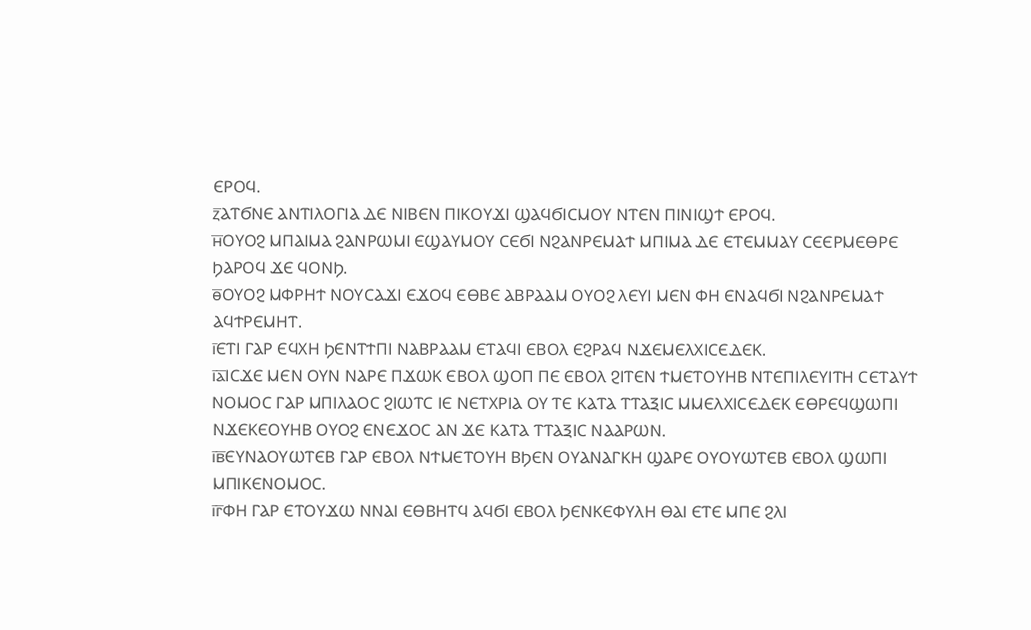ⲈⲢⲞϤ.
ⲍ̅ⲀⲦϬⲚⲈ ⲀⲚⲦⲒⲖⲞⲄⲒⲀ ⲆⲈ ⲚⲒⲂⲈⲚ ⲠⲒⲔⲞⲨϪⲒ ϢⲀϤϬⲒⲤⲘⲞⲨ ⲚⲦⲈⲚ ⲠⲒⲚⲒϢϮ ⲈⲢⲞϤ.
ⲏ̅ⲞⲨⲞϨ ⲘⲠⲀⲒⲘⲀ ϨⲀⲚⲢⲰⲘⲒ ⲈϢⲀⲨⲘⲞⲨ ⲤⲈϬⲒ ⲚϨⲀⲚⲢⲈⲘⲀϮ ⲘⲠⲒⲘⲀ ⲆⲈ ⲈⲦⲈⲘⲘⲀⲨ ⲤⲈⲈⲢⲘⲈⲐⲢⲈ ϦⲀⲢⲞϤ ϪⲈ ϤⲞⲚϦ.
ⲑ̅ⲞⲨⲞϨ ⲘⲪⲢⲎϮ ⲚⲞⲨⲤⲀϪⲒ ⲈϪⲞϤ ⲈⲐⲂⲈ ⲀⲂⲢⲀⲀⲘ ⲞⲨⲞϨ ⲖⲈⲨⲒ ⲘⲈⲚ ⲪⲎ ⲈⲚⲀϤϬⲒ ⲚϨⲀⲚⲢⲈⲘⲀϮ ⲀϤϮⲢⲈⲘⲎⲦ.
ⲓ̅ⲈⲦⲒ ⲄⲀⲢ ⲈϤⲬⲎ ϦⲈⲚⲦϮⲠⲒ ⲚⲀⲂⲢⲀⲀⲘ ⲈⲦⲀϤⲒ ⲈⲂⲞⲖ ⲈϨⲢⲀϤ ⲚϪⲈⲘⲈⲖⲬⲒⲤⲈⲆⲈⲔ.
ⲓ̅ⲁ̅ⲒⲤϪⲈ ⲘⲈⲚ ⲞⲨⲚ ⲚⲀⲢⲈ ⲠϪⲰⲔ ⲈⲂⲞⲖ ϢⲞⲠ ⲠⲈ ⲈⲂⲞⲖ ϨⲒⲦⲈⲚ ϮⲘⲈⲦⲞⲨⲎⲂ ⲚⲦⲈⲠⲒⲖⲈⲨⲒⲦⲎ ⲤⲈⲦⲀⲨϮ ⲚⲞⲘⲞⲤ ⲄⲀⲢ ⲘⲠⲒⲖⲀⲞⲤ ϨⲒⲰⲦⲤ ⲒⲈ ⲚⲈⲦⲬⲢⲒⲀ ⲞⲨ ⲦⲈ ⲔⲀⲦⲀ ⲦⲦⲀⲜⲒⲤ ⲘⲘⲈⲖⲬⲒⲤⲈⲆⲈⲔ ⲈⲐⲢⲈϤϢⲰⲠⲒ ⲚϪⲈⲔⲈⲞⲨⲎⲂ ⲞⲨⲞϨ ⲈⲚⲈϪⲞⲤ ⲀⲚ ϪⲈ ⲔⲀⲦⲀ ⲦⲦⲀⲜⲒⲤ ⲚⲀⲀⲢⲰⲚ.
ⲓ̅ⲃ̅ⲈⲨⲚⲀⲞⲨⲰⲦⲈⲂ ⲄⲀⲢ ⲈⲂⲞⲖ ⲚϮⲘⲈⲦⲞⲨⲎ ⲂϦⲈⲚ ⲞⲨⲀⲚⲀⲄⲔⲎ ϢⲀⲢⲈ ⲞⲨⲞⲨⲰⲦⲈⲂ ⲈⲂⲞⲖ ϢⲰⲠⲒ ⲘⲠⲒⲔⲈⲚⲞⲘⲞⲤ.
ⲓ̅ⲅ̅ⲪⲎ ⲄⲀⲢ ⲈⲦⲞⲨϪⲰ ⲚⲚⲀⲒ ⲈⲐⲂⲎⲦϤ ⲀϤϬⲒ ⲈⲂⲞⲖ ϦⲈⲚⲔⲈⲪⲨⲖⲎ ⲐⲀⲒ ⲈⲦⲈ ⲘⲠⲈ ϨⲖⲒ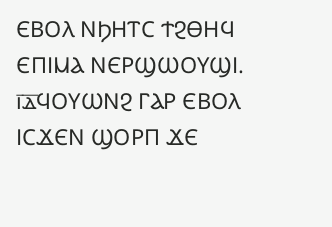ⲈⲂⲞⲖ ⲚϦⲎⲦⲤ ϮϨⲐⲎϤ ⲈⲠⲒⲘⲀ ⲚⲈⲢϢⲰⲞⲨϢⲒ.
ⲓ̅ⲇ̅ϤⲞⲨⲰⲚϨ ⲄⲀⲢ ⲈⲂⲞⲖ ⲒⲤϪⲈⲚ ϢⲞⲢⲠ ϪⲈ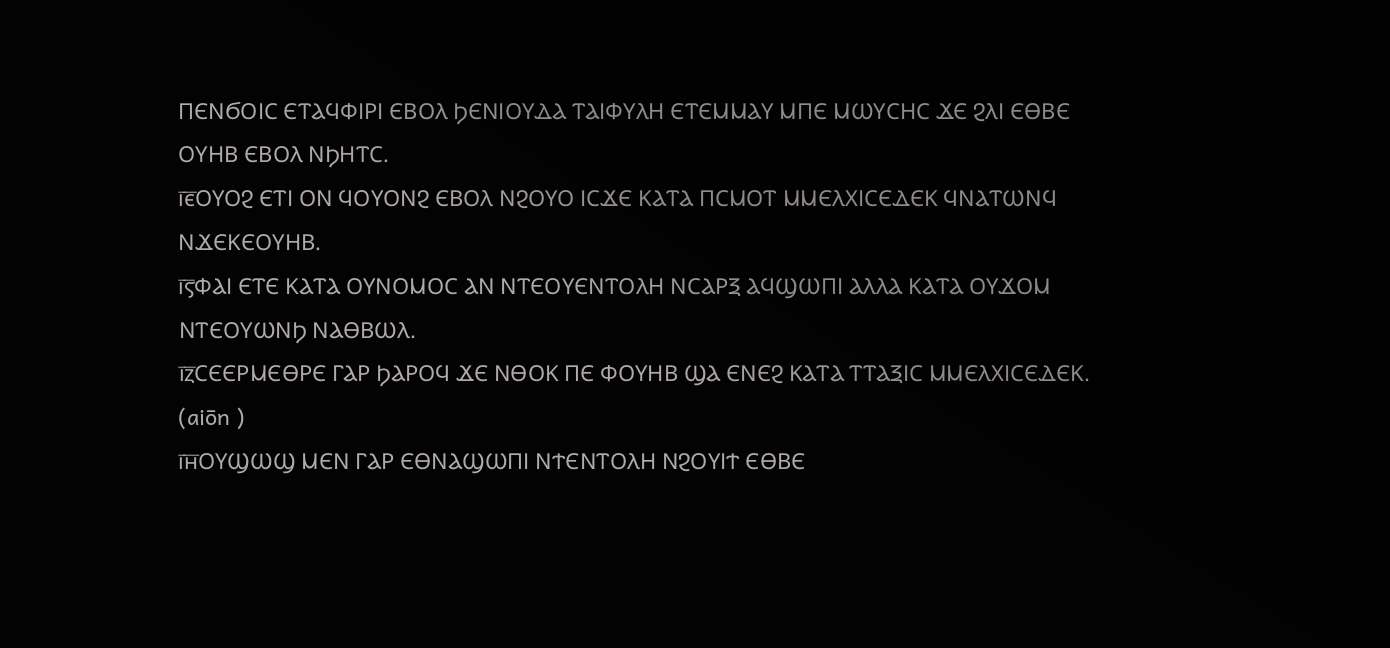ⲠⲈⲚϬⲞⲒⲤ ⲈⲦⲀϤⲪⲒⲢⲒ ⲈⲂⲞⲖ ϦⲈⲚⲒⲞⲨⲆⲀ ⲦⲀⲒⲪⲨⲖⲎ ⲈⲦⲈⲘⲘⲀⲨ ⲘⲠⲈ ⲘⲰⲨⲤⲎⲤ ϪⲈ ϨⲖⲒ ⲈⲐⲂⲈ ⲞⲨⲎⲂ ⲈⲂⲞⲖ ⲚϦⲎⲦⲤ.
ⲓ̅ⲉ̅ⲞⲨⲞϨ ⲈⲦⲒ ⲞⲚ ϤⲞⲨⲞⲚϨ ⲈⲂⲞⲖ ⲚϨⲞⲨⲞ ⲒⲤϪⲈ ⲔⲀⲦⲀ ⲠⲤⲘⲞⲦ ⲘⲘⲈⲖⲬⲒⲤⲈⲆⲈⲔ ϤⲚⲀⲦⲰⲚϤ ⲚϪⲈⲔⲈⲞⲨⲎⲂ.
ⲓ̅ⲋ̅ⲪⲀⲒ ⲈⲦⲈ ⲔⲀⲦⲀ ⲞⲨⲚⲞⲘⲞⲤ ⲀⲚ ⲚⲦⲈⲞⲨⲈⲚⲦⲞⲖⲎ ⲚⲤⲀⲢⲜ ⲀϤϢⲰⲠⲒ ⲀⲖⲖⲀ ⲔⲀⲦⲀ ⲞⲨϪⲞⲘ ⲚⲦⲈⲞⲨⲰⲚϦ ⲚⲀⲐⲂⲰⲖ.
ⲓ̅ⲍ̅ⲤⲈⲈⲢⲘⲈⲐⲢⲈ ⲄⲀⲢ ϦⲀⲢⲞϤ ϪⲈ ⲚⲐⲞⲔ ⲠⲈ ⲪⲞⲨⲎⲂ ϢⲀ ⲈⲚⲈϨ ⲔⲀⲦⲀ ⲦⲦⲀⲜⲒⲤ ⲘⲘⲈⲖⲬⲒⲤⲈⲆⲈⲔ. (aiōn )
ⲓ̅ⲏ̅ⲞⲨϢⲰϢ ⲘⲈⲚ ⲄⲀⲢ ⲈⲐⲚⲀϢⲰⲠⲒ ⲚϮⲈⲚⲦⲞⲖⲎ ⲚϨⲞⲨⲒϮ ⲈⲐⲂⲈ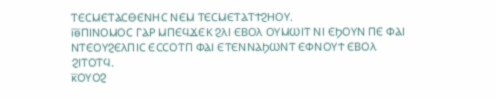ⲦⲈⲤⲘⲈⲦⲀⲤⲐⲈⲚⲎⲤ ⲚⲈⲘ ⲦⲈⲤⲘⲈⲦⲀⲦϮϨⲎⲞⲨ.
ⲓ̅ⲑ̅ⲠⲒⲚⲞⲘⲞⲤ ⲄⲀⲢ ⲘⲠⲈϤϪⲈⲔ ϨⲖⲒ ⲈⲂⲞⲖ ⲞⲨⲘⲰⲒⲦ ⲚⲒ ⲈϦⲞⲨⲚ ⲠⲈ ⲪⲀⲒ ⲚⲦⲈⲞⲨϨⲈⲖⲠⲒⲤ ⲈⲤⲤⲞⲦⲠ ⲪⲀⲒ ⲈⲦⲈⲚⲚⲀϦⲰⲚⲦ ⲈⲪⲚⲞⲨϮ ⲈⲂⲞⲖ ϨⲒⲦⲞⲦϤ.
ⲕ̅ⲞⲨⲞϨ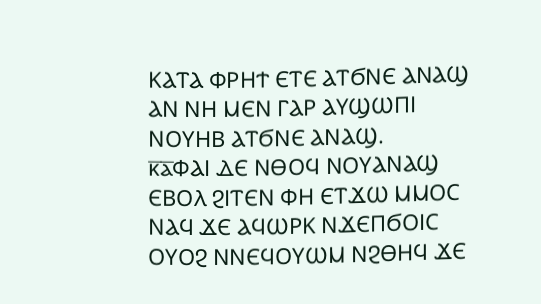ⲔⲀⲦⲀ ⲪⲢⲎϮ ⲈⲦⲈ ⲀⲦϬⲚⲈ ⲀⲚⲀϢ ⲀⲚ ⲚⲎ ⲘⲈⲚ ⲄⲀⲢ ⲀⲨϢⲰⲠⲒ ⲚⲞⲨⲎⲂ ⲀⲦϬⲚⲈ ⲀⲚⲀϢ.
ⲕ̅ⲁ̅ⲪⲀⲒ ⲆⲈ ⲚⲐⲞϤ ⲚⲞⲨⲀⲚⲀϢ ⲈⲂⲞⲖ ϨⲒⲦⲈⲚ ⲪⲎ ⲈⲦϪⲰ ⲘⲘⲞⲤ ⲚⲀϤ ϪⲈ ⲀϤⲰⲢⲔ ⲚϪⲈⲠϬⲞⲒⲤ ⲞⲨⲞϨ ⲚⲚⲈϤⲞⲨⲰⲘ ⲚϨⲐⲎϤ ϪⲈ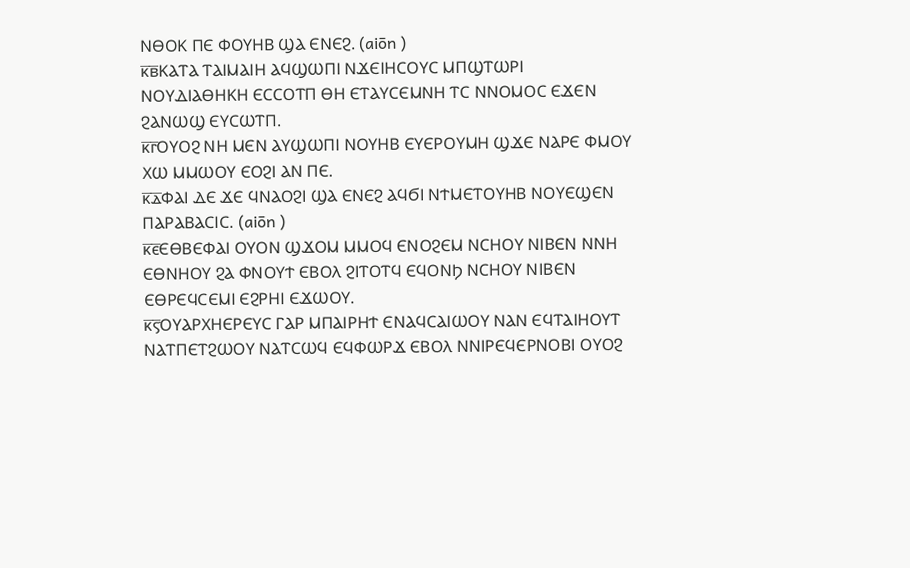ⲚⲐⲞⲔ ⲠⲈ ⲪⲞⲨⲎⲂ ϢⲀ ⲈⲚⲈϨ. (aiōn )
ⲕ̅ⲃ̅ⲔⲀⲦⲀ ⲦⲀⲒⲘⲀⲒⲎ ⲀϤϢⲰⲠⲒ ⲚϪⲈⲒⲎⲤⲞⲨⲤ ⲘⲠϢⲦⲰⲢⲒ ⲚⲞⲨⲆⲒⲀⲐⲎⲔⲎ ⲈⲤⲤⲞⲦⲠ ⲐⲎ ⲈⲦⲀⲨⲤⲈⲘⲚⲎ ⲦⲤ ⲚⲚⲞⲘⲞⲤ ⲈϪⲈⲚ ϨⲀⲚⲰϢ ⲈⲨⲤⲰⲦⲠ.
ⲕ̅ⲅ̅ⲞⲨⲞϨ ⲚⲎ ⲘⲈⲚ ⲀⲨϢⲰⲠⲒ ⲚⲞⲨⲎⲂ ⲈⲨⲈⲢⲞⲨⲘⲎ ϢϪⲈ ⲚⲀⲢⲈ ⲪⲘⲞⲨ ⲬⲰ ⲘⲘⲰⲞⲨ ⲈⲞϨⲒ ⲀⲚ ⲠⲈ.
ⲕ̅ⲇ̅ⲪⲀⲒ ⲆⲈ ϪⲈ ϤⲚⲀⲞϨⲒ ϢⲀ ⲈⲚⲈϨ ⲀϤϬⲒ ⲚϮⲘⲈⲦⲞⲨⲎⲂ ⲚⲞⲨⲈϢⲈⲚ ⲠⲀⲢⲀⲂⲀⲤⲒⲤ. (aiōn )
ⲕ̅ⲉ̅ⲈⲐⲂⲈⲪⲀⲒ ⲞⲨⲞⲚ ϢϪⲞⲘ ⲘⲘⲞϤ ⲈⲚⲞϨⲈⲘ ⲚⲤⲎⲞⲨ ⲚⲒⲂⲈⲚ ⲚⲚⲎ ⲈⲐⲚⲎⲞⲨ ϨⲀ ⲪⲚⲞⲨϮ ⲈⲂⲞⲖ ϨⲒⲦⲞⲦϤ ⲈϤⲞⲚϦ ⲚⲤⲎⲞⲨ ⲚⲒⲂⲈⲚ ⲈⲐⲢⲈϤⲤⲈⲘⲒ ⲈϨⲢⲎⲒ ⲈϪⲰⲞⲨ.
ⲕ̅ⲋ̅ⲞⲨⲀⲢⲬⲎⲈⲢⲈⲨⲤ ⲄⲀⲢ ⲘⲠⲀⲒⲢⲎϮ ⲈⲚⲀϤⲤⲀⲒⲰⲞⲨ ⲚⲀⲚ ⲈϤⲦⲀⲒⲎⲞⲨⲦ ⲚⲀⲦⲠⲈⲦϨⲰⲞⲨ ⲚⲀⲦⲤⲰϤ ⲈϤⲪⲰⲢϪ ⲈⲂⲞⲖ ⲚⲚⲒⲢⲈϤⲈⲢⲚⲞⲂⲒ ⲞⲨⲞϨ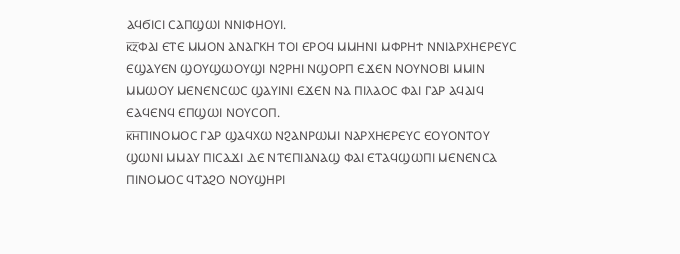ⲀϤϬⲒⲤⲒ ⲤⲀⲠϢⲰⲒ ⲚⲚⲒⲪⲎⲞⲨⲒ.
ⲕ̅ⲍ̅ⲪⲀⲒ ⲈⲦⲈ ⲘⲘⲞⲚ ⲀⲚⲀⲄⲔⲎ ⲦⲞⲒ ⲈⲢⲞϤ ⲘⲘⲎⲚⲒ ⲘⲪⲢⲎϮ ⲚⲚⲒⲀⲢⲬⲎⲈⲢⲈⲨⲤ ⲈϢⲀⲨⲈⲚ ϢⲞⲨϢⲰⲞⲨϢⲒ ⲚϨⲢⲎⲒ ⲚϢⲞⲢⲠ ⲈϪⲈⲚ ⲚⲞⲨⲚⲞⲂⲒ ⲘⲘⲒⲚ ⲘⲘⲰⲞⲨ ⲘⲈⲚⲈⲚⲤⲰⲤ ϢⲀⲨⲒⲚⲒ ⲈϪⲈⲚ ⲚⲀ ⲠⲒⲖⲀⲞⲤ ⲪⲀⲒ ⲄⲀⲢ ⲀϤⲀⲒϤ ⲈⲀϤⲈⲚϤ ⲈⲠϢⲰⲒ ⲚⲞⲨⲤⲞⲠ.
ⲕ̅ⲏ̅ⲠⲒⲚⲞⲘⲞⲤ ⲄⲀⲢ ϢⲀϤⲬⲰ ⲚϨⲀⲚⲢⲰⲘⲒ ⲚⲀⲢⲬⲎⲈⲢⲈⲨⲤ ⲈⲞⲨⲞⲚⲦⲞⲨ ϢⲰⲚⲒ ⲘⲘⲀⲨ ⲠⲒⲤⲀϪⲒ ⲆⲈ ⲚⲦⲈⲠⲒⲀⲚⲀϢ ⲪⲀⲒ ⲈⲦⲀϤϢⲰⲠⲒ ⲘⲈⲚⲈⲚⲤⲀ ⲠⲒⲚⲞⲘⲞⲤ ϤⲦⲀϨⲞ ⲚⲞⲨϢⲎⲢⲒ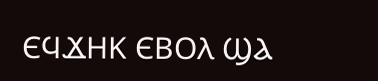ⲈϤϪⲎⲔ ⲈⲂⲞⲖ ϢⲀ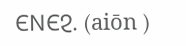ⲈⲚⲈϨ. (aiōn )